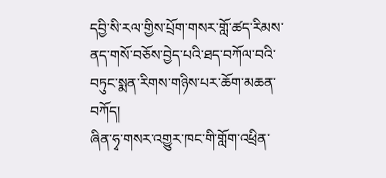དབྱི་སི་རལ་གྱིས་པྲོག་གསར་གློ་ཚད་རིམས་ནད་གསོ་བཅོས་བྱེད་པའི་ཐད་བཀོལ་བའི་བཏུང་སྨན་རིགས་གཉིས་པར་ཆོག་མཆན་བཀོད།
ཞིན་ཧྭ་གསར་འགྱུར་ཁང་གི་གློག་འཕྲིན་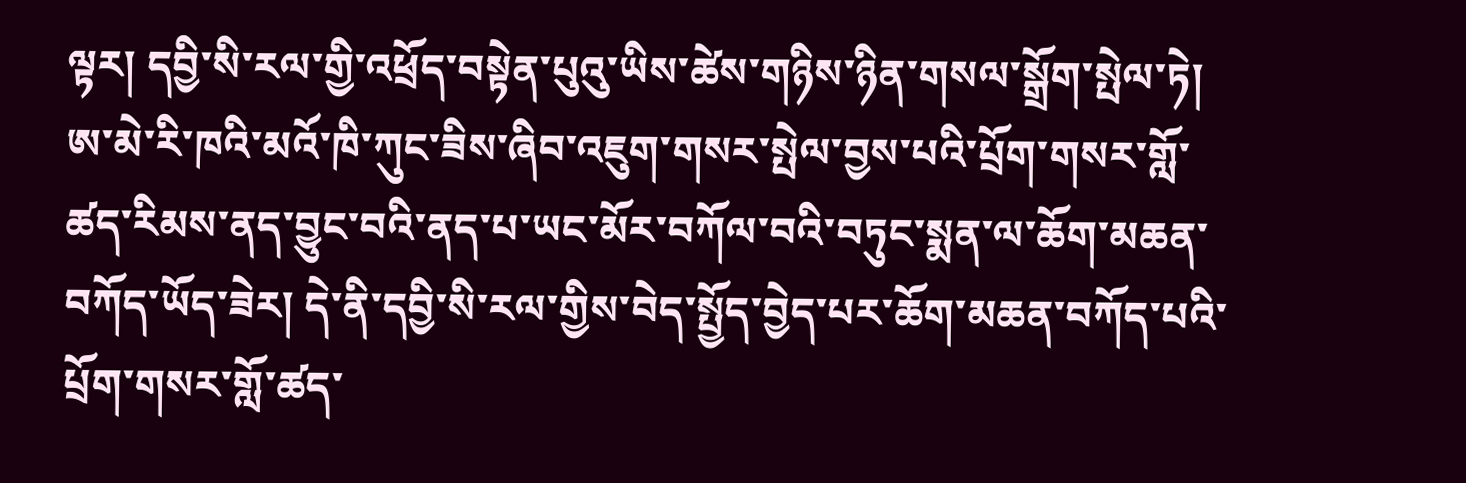ལྟར། དབྱི་སི་རལ་གྱི་འཕྲོད་བསྟེན་པུའུ་ཡིས་ཚེས་གཉིས་ཉིན་གསལ་སྒྲོག་སྤེལ་ཏེ། ཨ་མེ་རི་ཁའི་མའོ་ཁི་ཀུང་ཟིས་ཞིབ་འཇུག་གསར་སྤེལ་བྱས་པའི་པྲོག་གསར་གློ་ཚད་རིམས་ནད་བྱུང་བའི་ནད་པ་ཡང་མོར་བཀོལ་བའི་བཏུང་སྨན་ལ་ཆོག་མཆན་བཀོད་ཡོད་ཟེར། དེ་ནི་དབྱི་སི་རལ་གྱིས་བེད་སྤྱོད་བྱེད་པར་ཆོག་མཆན་བཀོད་པའི་པྲོག་གསར་གློ་ཚད་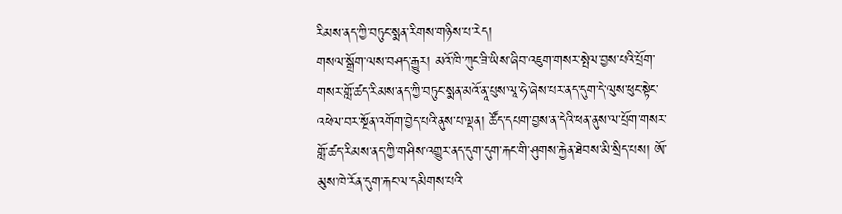རིམས་ནད་ཀྱི་བཏུང་སྨན་རིགས་གཉིས་པ་རེད།
གསལ་སྒྲོག་ལས་བཤད་རྒྱུར། མའོ་ཁི་ཀུང་ཟི་ཡིས་ཞིབ་འཇུག་གསར་སྤེལ་བྱས་པའི་པྲོག་གསར་གློ་ཚད་རིམས་ནད་ཀྱི་བཏུང་སྨན་མའོ་ནཱ་པུས་ལཱ་ཧེ་ཞེས་པར་ནད་དུག་དེ་ལུས་ཕུང་སྟེང་འཕེལ་བར་སྔོན་འགོག་བྱེད་པའི་ནུས་པ་ལྡན། ཚོད་དཔག་བྱས་ན་དེའི་ཕན་ནུས་ལ་པྲོག་གསར་གློ་ཚད་རིམས་ནད་ཀྱི་གཤིས་འགྱུར་ནད་དུག་དུག་རྐང་གི་ཤུགས་རྐྱེན་ཐེབས་མི་སྲིད་པས། ཨོ་མུས་ཁེ་རོན་དུག་རྐང་ལ་དམིགས་པའི་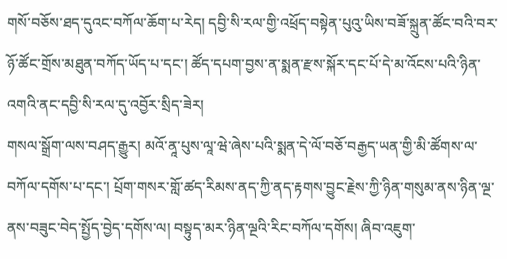གསོ་བཅོས་ཐད་དུའང་བཀོལ་ཆོག་པ་རེད། དབྱི་སི་རལ་གྱི་འཕྲོད་བསྟེན་པུའུ་ཡིས་བཟོ་སྐྲུན་ཚོང་བའི་བར་ཉོ་ཚོང་གྲོས་མཐུན་བཀོད་ཡོད་པ་དང་། ཚོད་དཔག་བྱས་ན་སྨན་རྫས་སྐོར་དང་པོ་དེ་མ་འོངས་པའི་ཉིན་འགའི་ནང་དབྱི་སི་རལ་དུ་འབྱོར་སྲིད་ཟེར།
གསལ་སྒྲོག་ལས་བཤད་རྒྱུར། མའོ་ནཱ་པུས་ལཱ་ཝེ་ཞེས་པའི་སྨན་དེ་ལོ་བཅོ་བརྒྱད་ཡན་གྱི་མི་ཚོགས་ལ་བཀོལ་དགོས་པ་དང་། པྲོག་གསར་གློ་ཚད་རིམས་ནད་ཀྱི་ནད་རྟགས་བྱུང་རྗེས་ཀྱི་ཉིན་གསུམ་ནས་ཉིན་ལྔ་ནས་བཟུང་བེད་སྤྱོད་བྱེད་དགོས་ལ། བསྟུད་མར་ཉིན་ལྔའི་རིང་བཀོལ་དགོས། ཞིབ་འཇུག་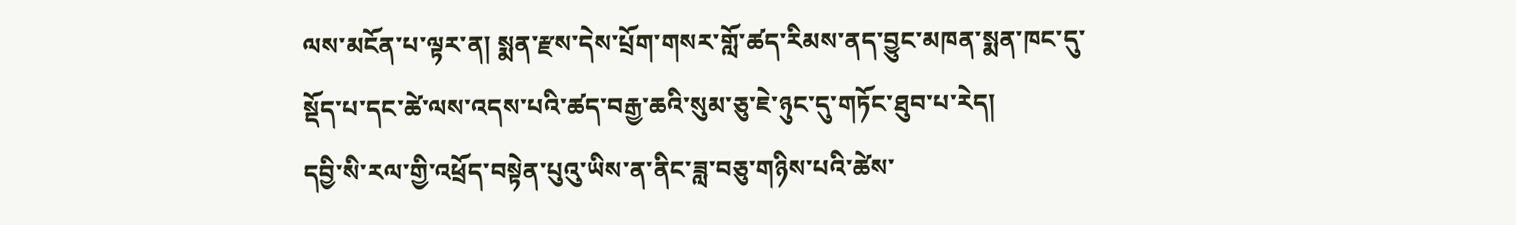ལས་མངོན་པ་ལྟར་ན། སྨན་རྫས་དེས་པྲོག་གསར་གློ་ཚད་རིམས་ནད་བྱུང་མཁན་སྨན་ཁང་དུ་སྡོད་པ་དང་ཚེ་ལས་འདས་པའི་ཚད་བརྒྱ་ཆའི་སུམ་ཅུ་ཇེ་ཉུང་དུ་གཏོང་ཐུབ་པ་རེད།
དབྱི་སི་རལ་གྱི་འཕྲོད་བསྟེན་པུའུ་ཡིས་ན་ནིང་ཟླ་བཅུ་གཉིས་པའི་ཚེས་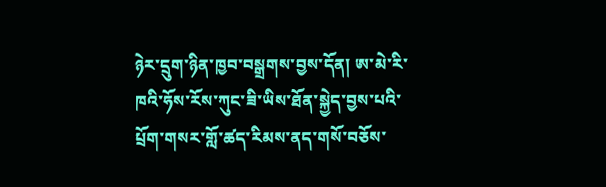ཉེར་དྲུག་ཉིན་ཁྱབ་བསྒྲགས་བྱས་དོན། ཨ་མེ་རི་ཁའི་ཧོས་རོས་ཀུང་ཟི་ཡིས་ཐོན་སྐྱེད་བྱས་པའི་པྲོག་གསར་གློ་ཚད་རིམས་ནད་གསོ་བཅོས་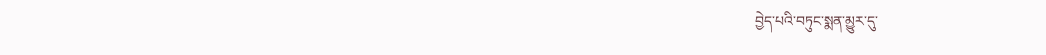བྱེད་པའི་བཏུང་སྨན་མྱུར་དུ་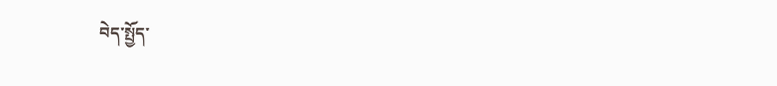བེད་སྤྱོད་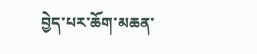བྱེད་པར་ཆོག་མཆན་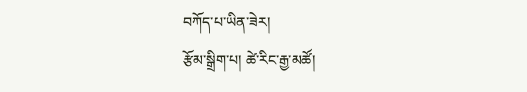བཀོད་པ་ཡིན་ཟེར།
རྩོམ་སྒྲིག་པ། ཚེ་རིང་རྒྱ་མཚོ།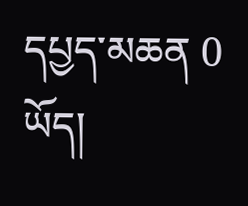དཔྱད་མཆན 0 ཡོད།